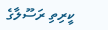ކީރިތި ރަސޫލާގެ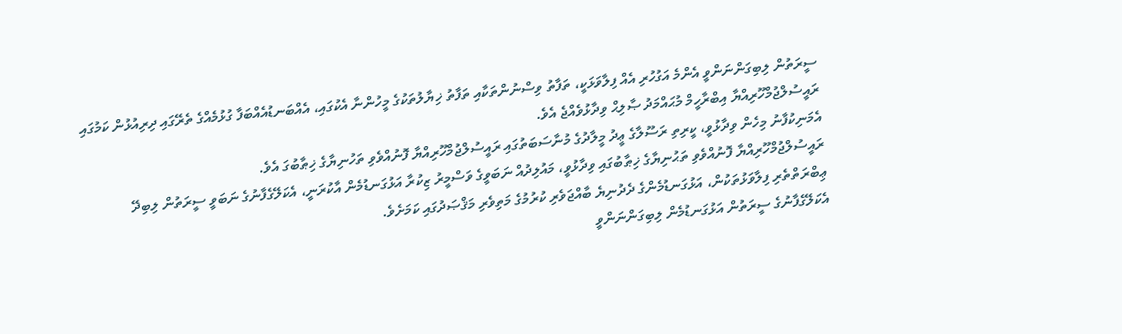ސީރަތުން ލިބިގަންނަންވީ އެންމެ އަގުހުރި އެއް ފިލާވަޅަކީ، ތަފާތު ވިސްނުންތަކާއި ތަފާތު ޚިޔާލުތަކުގެ މީހުންނާ އެކުގައި، އެއްބަނޑުއެއްބަފާ ގުޅުމެއްގެ ތެރޭގައި ދިރިއުޅުން ކަމުގައި ރައީސުލްޖުމްހޫރިއްޔާ އިބްރާހީމް މުޙައްމަދު ޞާލިޙް ވިދާޅުވެއްޖެ އެވެ.
އެމަނިކުފާނު މިހެން ވިދާޅުވީ، ކީރިތި ރަސޫލާގެ ޢީދު މީލާދުގެ މުނާސަބަތުގައި ރައީސުލްޖުމްހޫރިއްޔާ ފޮނުއްވެވި ތަހުނިޔާގެ ޚިޠާބުގަ އެވެ.
ރައީސުލްޖުމްހޫރިއްޔާ ފޮނުއްވެވި ތަޙުނިޔާގެ ޚިޠާބުގައި ވިދާޅުވީ، މައުލިދުއް ނަބަވީގެ ވަސްމީރު ޒިކުރާ އަޅުގަނޑުމެން އާކުރަނީ، އެކަލޭގެފާނުގެ ނަބަވީ ސީރަތުން ލިބިދޭ ޢިބްރަތްތެރި ފިލާވަޅުތަކުން، އަޅުގަނޑުމެންގެ ދެދުނިޔެ ބާއްޖަވެރި ކުރުމުގެ މަތިވެރި މަޤްޞަދުގައި ކަމަށެވެ.
އެކަލޭގެފާނުގެ ސީރަތުން އަޅުގަނޑުމެން ލިބިގަންނަންވީ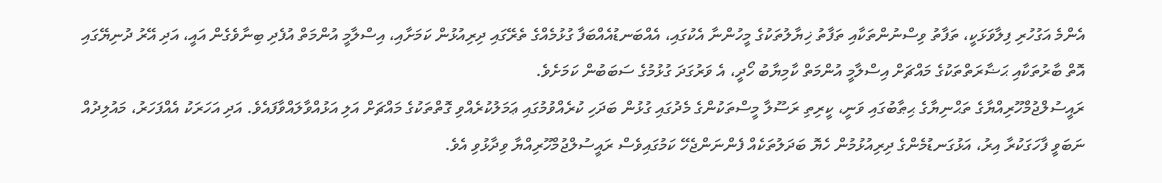އެންމެ އަގުހުރި ފިލާވަޅަކީ، ތަފާތު ވިސްނުންތަކާއި ތަފާތު ޚިޔާލުތަކުގެ މީހުންނާ އެކުގައި، އެއްބަނޑުއެއްބަފާ ގުޅުމެއްގެ ތެރޭގައި ދިރިއުޅުން ކަމަށާއި، އިސްލާމީ އުންމަތް އުފެދި ބިނާވެގެން އައީ، އަދި އޭރު ދުނިޔޭގައި އޮތް ބާރުތަކާއި ޙަޟާރަތްތަކުގެ މައްޗަށް އިސްލާމީ އުންމަތް ކާމިޔާބު ހޯދީ، އެ ވަރުގަދަ ގުޅުމުގެ ސަބަބުން ކަމަށެވެ.
ރައީސުލްޖުމްހޫރިއްޔާގެ ތަޙްނިޔާގެ ޙިޠާބުގައި ވަނީ، ކީރިތި ރަސޫލާ މީސްތަކުންގެ މެދުގައި ގުޅުން ބަދަހި ކުރެއްވުމުގައި ޢަމަލުކުރެއްވި ގޮތްތަކުގެ މައްޗަށް އަލި އަޅުއްވާލައްވާފައެވެ. އަދި އަހަރަކު އެއްފަހަރު، މައުލިދުއް ނަބަވީ ފާހަގަކުރާ އިރު، އަޅުގަނޑުމެންގެ ދިރިއުޅުމުން ހެޔޮ ބަދަލުތަކެއް ފެންނަންޖެހޭ ކަމުގައިވެސް ރައީސުލްޖުމްހޫރިއްޔާ ވިދާޅުވި އެވެ.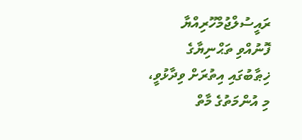ރައީސުލްޖުމްހޫރިއްޔާ ފޮނުއްވި ތަޙްނިޔާގެ ޚިޠާބުގައި އިތުރަށް ވިދާޅުވީ، މި އުންމަތުގެ މާތް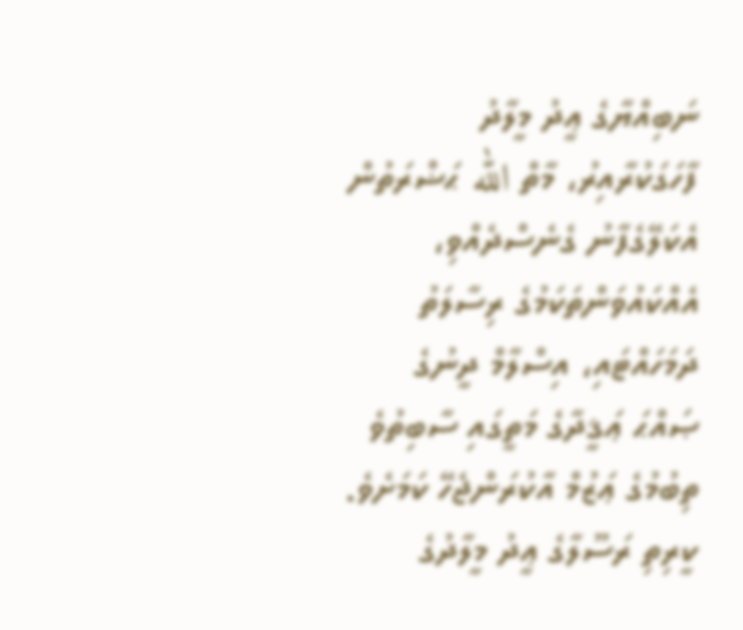ނަބިއްޔާގެ ޢީދު މީލާދު ފާހަގަކުރާއިރު، މާތް الله ޙަޟްރަތުން އެކަލޭގެފާނު ގެނެސްދެއްވި، އެއްކައުވަންތަކަމުގެ ރިސާލަތު ދަމަހައްޓައި، އިސްލާމް ދީނުގެ ޞައްޙަ ޢަޤީދާގެ މަތީގައި ސާބިތުވެ ތިބުމުގެ ޢަޒުމް އާކުރަންޖެހޭ ކަމަށެވެ.
ކީރިތި ރަސޫލާގެ ޢީދު މީލާދުގެ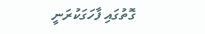ގޮތުގައި ފާހަގަކުރަނީ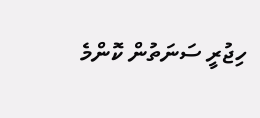ހިޖުރީ ސަނަތުން ކޮންމެ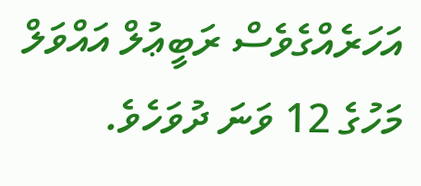އަހަރެއްގެވެސް ރަބީޢުލް އައްވަލް މަހުގެ 12 ވަނަ ދުވަހެވެ.